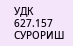УДК 627.157 СУРОРИШ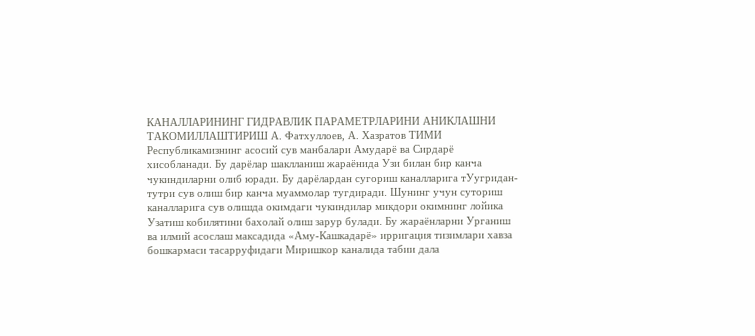КАНАЛЛАРИНИНГ ГИДРАВЛИК ПАРАМЕТРЛАРИНИ АНИКЛАШНИ ТАКОМИЛЛАШТИРИШ А. Фатхуллоев, А. Хазратов ТИМИ Республикамизнинг асосий сув манбалари Амударё ва Сирдарё хисобланади. Бу дарёлар шаклланиш жараёнида Узи билан бир канча чукиндиларни олиб юради. Бу дарёлардан сугориш каналларига тУугридан-тутри сув олиш бир канча муаммолар тугдиради. Шунинг учун суториш каналларига сув олишда окимдаги чукиндилар микдори окимнинг лойика Узатиш кобилятини бахолай олиш зарур булади. Бу жараёнларни Урганиш ва илмий асослаш максадида «Аму-Кашкадарё» ирригация тизимлари хавза бошкармаси тасарруфидаги Миришкор каналида табии дала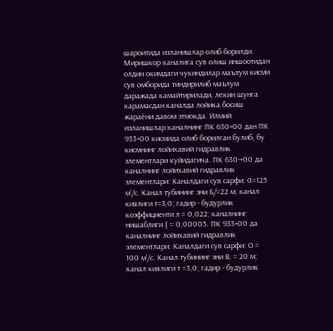шароитида изланишлар олиб борилди. Миришкор каналига сув олиш иншоотидан олдин окимдаги чукиндилар маълум кисми сув омборида тиндирилиб маълум даражада камайтирилади, лекин шунга карамасдан каналда лойика босиш жараёни давом этмокда. Илмий изланишлар каналнинг ПК 630+00 дан ПК 933+00 кисмида олиб борилган булиб, бу кисмнинг лойихавий гидравлик элементлари куйидагича. ПК 630-+00 да каналнинг лойихавий гидравлик элементлари: Каналдаги сув сарфи: 0=125 м’/с. Канал тубининг эни Б/=22 м; канал киялиги т=3,0; гадир - будурлик коэффициенти л = 0,022; каналнинг нишаблиги { = 0,00005. ПК 933+00 да каналнинг лойихавий гидравлик элементлари: Каналдаги сув сарфи: О = 100 м’/с. Канал тубининг эни В, = 20 м; канал киялиги т =3,0; гадир - будурлик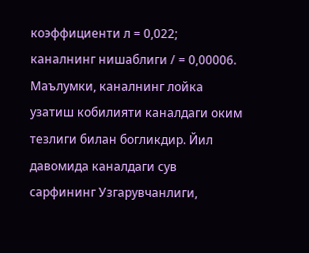коэффициенти л = 0,022; каналнинг нишаблиги / = 0,00006. Маълумки, каналнинг лойка узатиш кобилияти каналдаги оким тезлиги билан богликдир. Йил давомида каналдаги сув сарфининг Узгарувчанлиги,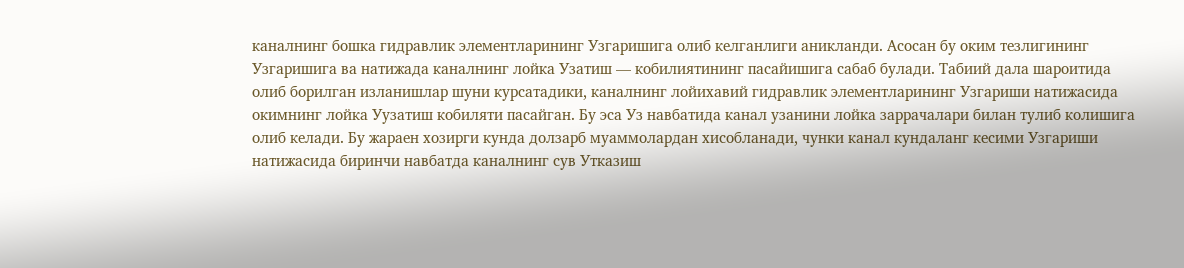каналнинг бошка гидравлик элементларининг Узгаришига олиб келганлиги аникланди. Асосан бу оким тезлигининг Узгаришига ва натижада каналнинг лойка Узатиш — кобилиятининг пасайишига сабаб булади. Табиий дала шароитида олиб борилган изланишлар шуни курсатадики, каналнинг лойихавий гидравлик элементларининг Узгариши натижасида окимнинг лойка Уузатиш кобиляти пасайган. Бу эса Уз навбатида канал узанини лойка заррачалари билан тулиб колишига олиб келади. Бу жараен хозирги кунда долзарб муаммолардан хисобланади, чунки канал кундаланг кесими Узгариши натижасида биринчи навбатда каналнинг сув Утказиш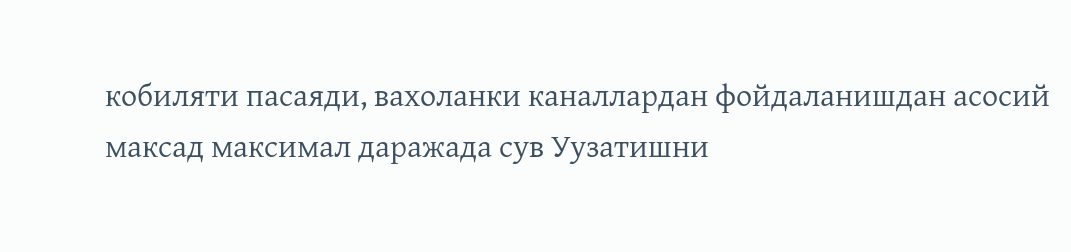кобиляти пасаяди, вахоланки каналлардан фойдаланишдан асосий максад максимал даражада сув Уузатишни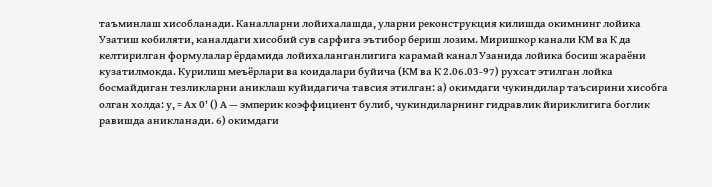таъминлаш хисобланади. Каналларни лойихалашда, уларни реконструкция килишда окимнинг лойика Узатиш кобиляти, каналдаги хисобий сув сарфига эътибор бериш лозим. Миришкор канали КМ ва К да келтирилган формулалар ёрдамида лойихаланганлигига карамай канал Узанида лойика босиш жараёни кузатилмокда. Курилиш меъёрлари ва коидалари буйича (КМ ва К 2.06.03-97) рухсат этилган лойка босмайдиган тезликларни аниклаш куйидагича тавсия этилган: а) окимдаги чукиндилар таъсирини хисобга олган холда: у, = Ах 0' () А — эмперик коэффициент булиб, чукиндиларнинг гидравлик йириклигига боглик равишда аникланади. 6) окимдаги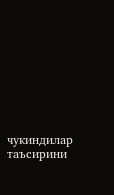чукиндилар таъсирини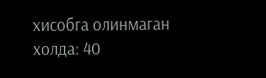хисобга олинмаган холда: 40